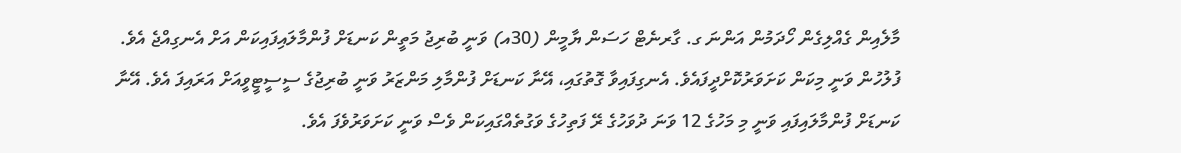މާލެއިން ގެއްލިގެން ހޯދަމުން އަންނަ ގ. ގާރނެޓް ހަސަން ޔާމީން (30އ) ވަނީ ބުރިޖު މަތީން ކަނޑަށް ފުންމާލައިފައިކަން އަށް އެނގިއްޖެ އެވެ.
ފުލުހުން ވަނީ މިކަން ކަށަވަރުކޮށްދީފައެވެ. އެނގިފައިވާ ގޮތުގައި، އޭނާ ކަނޑަށް ފުންމާލި މަންޒަރު ވަނީ ބުރިޖުގެ ސީސީޓީވީއަށް އަރައިފަ އެވެ. އޭނާ ކަނޑަށް ފުންމާލައިފައި ވަނީ މި މަހުގެ 12 ވަނަ ދުވަހުގެ ރޭ ފަތިހުގެ ވަގުތެއްގައިކަން ވެސް ވަނީ ކަށަވަރުވެފަ އެވެ.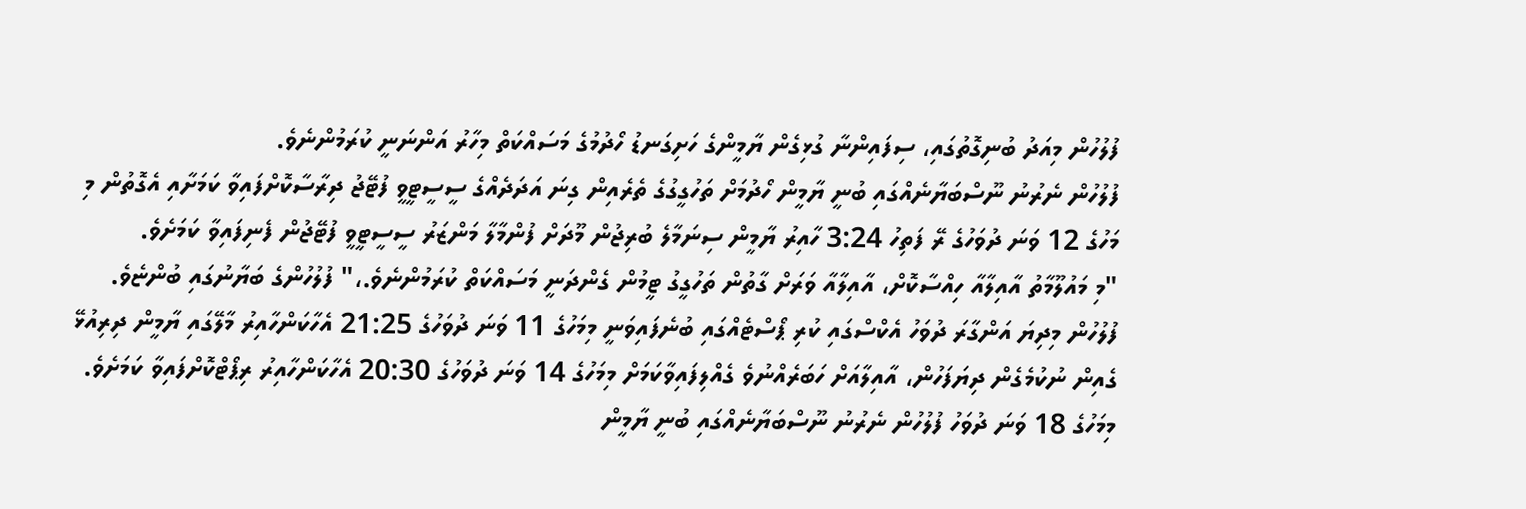ފުލުހުން މިއަދު ބުނިގޮތުގައި، ސިފައިންނާ ގުޅިގެން ޔާމީންގެ ހަށިގަނޑު ހޯދުމުގެ މަސައްކަތް މިހާރު އަންނަނީ ކުރަމުންނެވެ.
ފުލުހުން ނެރުނު ނޫސްބަޔާނެއްގައި ބުނީ ޔާމީން ހޯދުމަށް ތަހުގީގުގެ ތެރެއިން ގިނަ އަދަދެއްގެ ސީސީޓީވީ ފުޓޭޖު ދިރާސާކޮށްފައިވާ ކަމަށާއި އެގޮތުން މި މަހުގެ 12 ވަނަ ދުވަހުގެ ރޭ ފަތިހު 3:24 ހާއިރު ޔާމީން ސިނަމާލެ ބުރިޖުން މޫދަށް ފުންމާލާ މަންޒަރު ސީސީޓީވީ ފުޓޭޖުން ފެނިފައިވާ ކަމަށެވެ.
"މި މައުލޫމާތު އާއިލާއާ ހިއްސާކޮށް، އާއިލާއާ ވަރަށް ގާތުން ތަހުގީގު ޓީމުން ގެންދަނީ މަސައްކަތް ކުރަމުންނެވެ.،" ފުލުހުންގެ ބަޔާނުގައި ބުންޏެވެ.
ފުލުހުން މިދިޔަ އަންގާރަ ދުވަހު އެކްސްގައި ކުރި ޕޯސްޓެއްގައި ބުނެފައިވަނީ މިމަހުގެ 11 ވަނަ ދުވަހުގެ 21:25 އެހާކަންހާއިރު މާލޭގައި ޔާމީން ދިރިއުޅޭ ގެއިން ނުކުމެގެން ދިޔަފަހުން، އާއިލާއަށް ހަބަރެއްނުވެ ގެއްލިފައިވާކަމަށް މިމަހުގެ 14 ވަނަ ދުވަހުގެ 20:30 އެހާކަންހާއިރު ރިޕޯޓްކޮށްފައިވާ ކަމަށެވެ.
މިމަހުގެ 18 ވަނަ ދުވަހު ފުލުހުން ނެރުނު ނޫސްބަޔާނެއްގައި ބުނީ ޔާމީން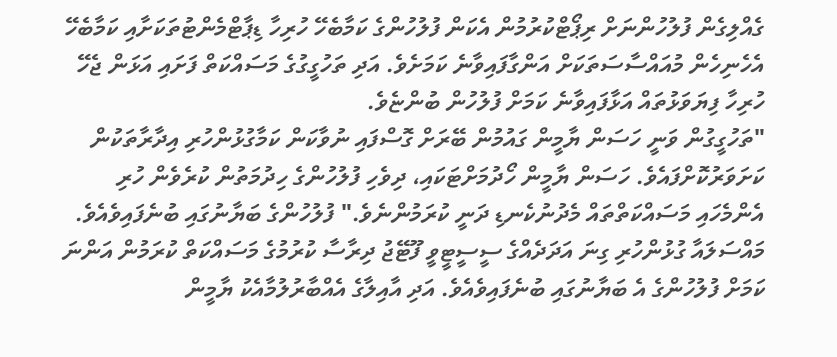ގެއްލިގެން ފުލުހުންނަށް ރިޕޯޓްކުރުމުން އެކަން ފުލުހުންގެ ކަމާބެހޭ ހުރިހާ ޑިޕާޓްމެންޓުތަކަށާއި ކަމާބެހޭ އެހެނިހެން މުއައްސާސަތަކަށް އަންގާފައިވާނެ ކަމަށެވެ. އަދި ތަހުގީގުގެ މަސައްކަތް ފަށައި އަޅަން ޖެހޭ ހުރިހާ ފިޔަވަޅުތައް އަޅާފައިވާނެ ކަމަށް ފުލުހުން ބުންޏެވެ.
"ތަހުގީގުން ވަނީ ހަސަން ޔާމީން ގައުމުން ބޭރަށް ގޮސްފައި ނުވާކަން ކަމާގުޅުންހުރި އިދާރާތަކުން ކަށަވަރުކޮށްފައެވެ. ހަސަން ޔާމީން ހޯދުމަށްޓަކައި، ދިވެހި ފުލުހުންގެ ހިދުމަތުން ކުރެވެން ހުރި އެންމެހައި މަސައްކަތްތައް މެދުނުކެނޑި ދަނީ ކުރަމުންނެވެ." ފުލުހުންގެ ބަޔާނުގައި ބުނެފައިވެއެވެ.
މައްސަލައާ ގުޅުންހުރި ގިނަ އަދަދެއްގެ ސީސީޓީވީ ފޫޓޭޖު ދިރާސާ ކުރުމުގެ މަސައްކަތް ކުރަމުން އަންނަ ކަމަށް ފުލުހުންގެ އެ ބަޔާނުގައި ބުނެފައިވެއެވެ. އަދި އާއިލާގެ އެއްބާރުލުމާއެކު ޔާމީން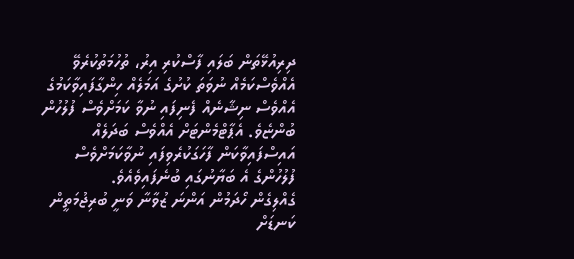ދިރިއުޅޭތަން ބަލައި ފާސްކުރި އިރު، ތުހުމަތުކުރެވޭ އެއްވެސްކަމެއް ނުވަތަ ކުށުގެ އަމަލެއް ހިންގާފައިވާކަމުގެ އެއްވެސް ނިޝާނެއް ފެނިފައި ނުވާ ކަމަށްވެސް ފުލުހުން ބުންޏެވެ. އެޕާޓްމެންޓަށް އެއްވެސް ބަދަލެއް އައިސްފައިވާކަން ފާހަގަކުރެވިފައި ނުވާކަމަށްވެސް ފުލުހުންގެ އެ ބަޔާނުގައި ބުނެފައިވެއެވެ.
ގެއްލިގެން ހޯދަމުން އަންނަ ޒުވާނާ ވަނީ ބުރިޖުމަތީން ކަނޑަށް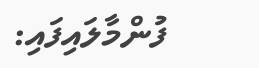ފުންމާލައިފައި: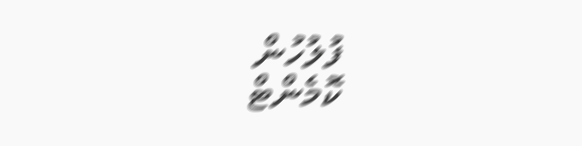ފުލުހުން
ކޮމެންޓް